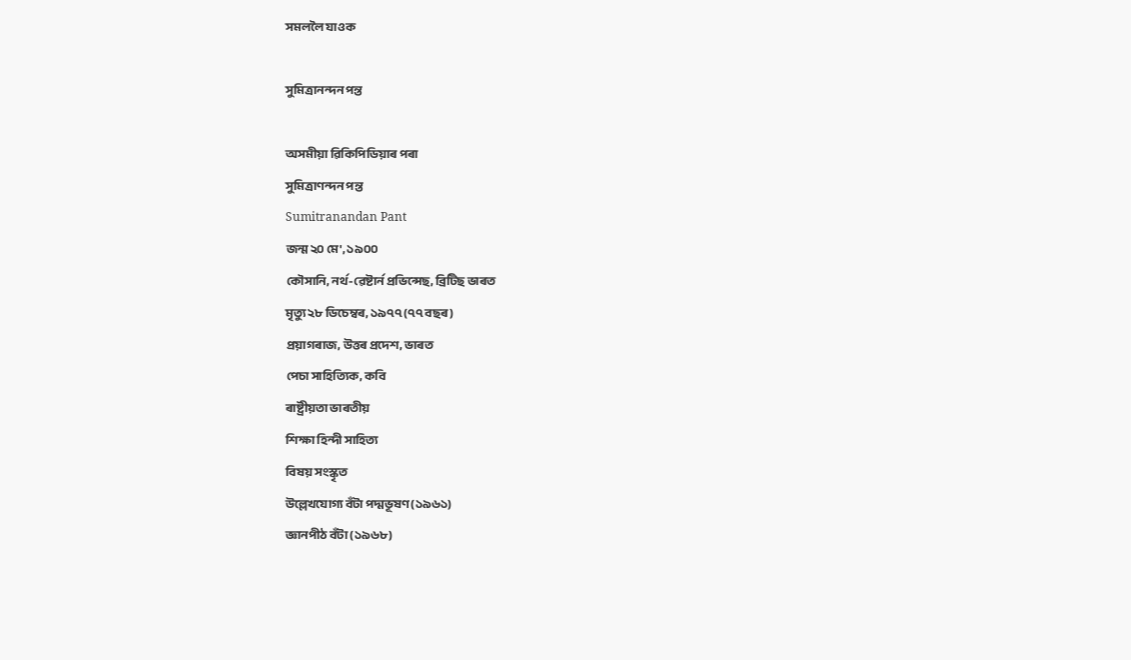সমললৈ যাওক

সুমিত্ৰানন্দন পন্ত

অসমীয়া ৱিকিপিডিয়াৰ পৰা
সুমিত্ৰাণন্দন পন্ত
Sumitranandan Pant
জন্ম ২০ মে', ১৯০০
কৌসানি, নৰ্থ-ৱেষ্টাৰ্ন প্ৰভিন্সেছ, ব্ৰিটিছ ভাৰত
মৃত্যু ২৮ ডিচেম্বৰ, ১৯৭৭ (৭৭ বছৰ)
প্ৰয়াগৰাজ, উত্তৰ প্ৰদেশ, ভাৰত
পেচা সাহিত্যিক, কবি
ৰাষ্ট্ৰীয়তা ভাৰতীয়
শিক্ষা হিন্দী সাহিত্য
বিষয় সংস্কৃত
উল্লেখযোগ্য বঁটা পদ্মভূষণ (১৯৬১)
জ্ঞানপীঠ বঁটা (১৯৬৮)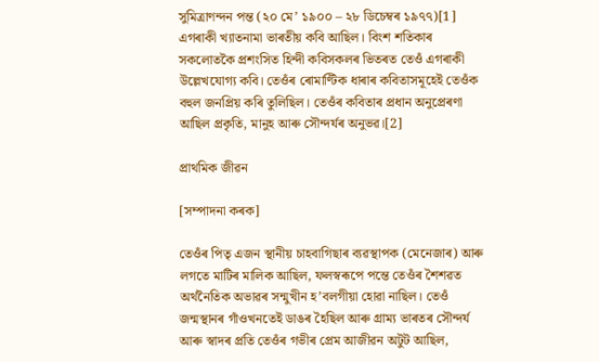সুমিত্ৰাণন্দন পন্ত (২০ মে’ ১৯০০ – ২৮ ডিচেম্বৰ ১৯৭৭)[1] এগৰাকী খ্যাতনামা ভাৰতীয় কবি আছিল। বিংশ শতিকাৰ সকলোতকৈ প্ৰশংসিত হিন্দী কবিসকলৰ ভিতৰত তেওঁ এগৰাকী উল্লেখযোগ্য কবি। তেওঁৰ ৰোমাণ্টিক ধাৰাৰ কবিতাসমূহেই তেওঁক বহুল জনপ্ৰিয় কৰি তুলিছিল। তেওঁৰ কবিতাৰ প্ৰধান অনুপ্ৰেৰণা আছিল প্ৰকৃতি, মানুহ আৰু সৌন্দৰ্যৰ অনুভৱ।[2]

প্ৰাথমিক জীৱন

[সম্পাদনা কৰক]

তেওঁৰ পিতৃ এজন স্থানীয় চাহবাগিছাৰ ব্যৱস্থাপক (মেনেজাৰ) আৰু লগতে মাটিৰ মালিক আছিল, ফলস্বৰূপে পন্তে তেওঁৰ শৈশৱত অৰ্থনৈতিক অভাৱৰ সন্মুখীন হ’বলগীয়া হোৱা নাছিল। তেওঁ জন্মস্থানৰ গাঁওখনতেই ডাঙৰ হৈছিল আৰু গ্ৰাম্য ভাৰতৰ সৌন্দৰ্য আৰু স্বাদৰ প্ৰতি তেওঁৰ গভীৰ প্ৰেম আজীৱন অটুট আছিল,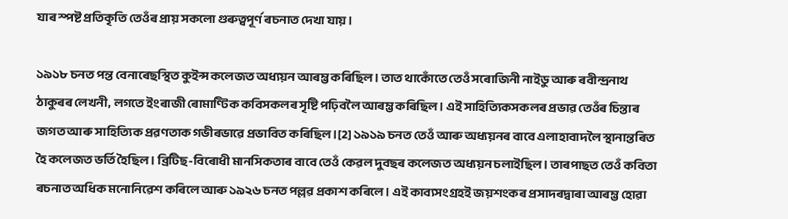যাৰ স্পষ্ট প্ৰতিকৃতি তেওঁৰ প্ৰায় সকলো গুৰুত্বপূৰ্ণ ৰচনাত দেখা যায়।

১৯১৮ চনত পন্ত বেনাৰেছস্থিত কুইন্স কলেজত অধ্যয়ন আৰম্ভ কৰিছিল। তাত থাকোঁতে তেওঁ সৰোজিনী নাইডু আৰু ৰবীন্দ্ৰনাথ ঠাকুৰৰ লেখনী, লগতে ইংৰাজী ৰোমাণ্টিক কবিসকলৰ সৃষ্টি পঢ়িবলৈ আৰম্ভ কৰিছিল। এই সাহিত্যিকসকলৰ প্ৰভাৱ তেওঁৰ চিন্তাৰ জগত আৰু সাহিত্যিক প্ৰৱণতাক গভীৰভাৱে প্ৰভাবিত কৰিছিল।[2] ১৯১৯ চনত তেওঁ আৰু অধ্যয়নৰ বাবে এলাহাবাদলৈ স্থানান্তৰিত হৈ কলেজত ভৰ্তি হৈছিল। ব্ৰিটিছ-বিৰোধী মানসিকতাৰ বাবে তেওঁ কেৱল দুবছৰ কলেজত অধ্যয়ন চলাইছিল। তাৰপাছত তেওঁ কবিতা ৰচনাত অধিক মনোনিৱেশ কৰিলে আৰু ১৯২৬ চনত পল্লৱ প্ৰকাশ কৰিলে। এই কাব্যসংগ্ৰহই জয়শংকৰ প্ৰসাদৰদ্বাৰা আৰম্ভ হোৱা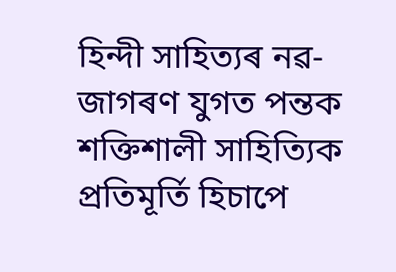হিন্দী সাহিত্যৰ নৱ-জাগৰণ যুগত পন্তক শক্তিশালী সাহিত্যিক প্ৰতিমূৰ্তি হিচাপে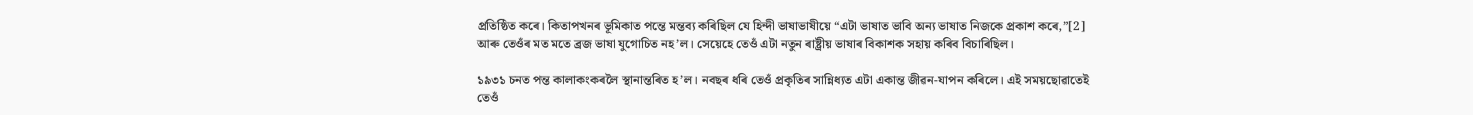প্ৰতিষ্ঠিত কৰে। কিতাপখনৰ ভূমিকাত পন্তে মন্তব্য কৰিছিল যে হিন্দী ভাষাভাষীয়ে “এটা ভাষাত ভাবি অন্য ভাষাত নিজকে প্ৰকাশ কৰে,”[2] আৰু তেওঁৰ মত মতে ব্ৰজ ভাষা যুগোচিত নহ’ল। সেয়েহে তেওঁ এটা নতুন ৰাষ্ট্ৰীয় ভাষাৰ বিকাশক সহায় কৰিব বিচাৰিছিল।

১৯৩১ চনত পন্ত কালাকংকৰলৈ স্থানান্তৰিত হ’ল। নবছৰ ধৰি তেওঁ প্ৰকৃতিৰ সান্নিধ্যত এটা একান্ত জীৱন-যাপন কৰিলে। এই সময়ছোৱাতেই তেওঁ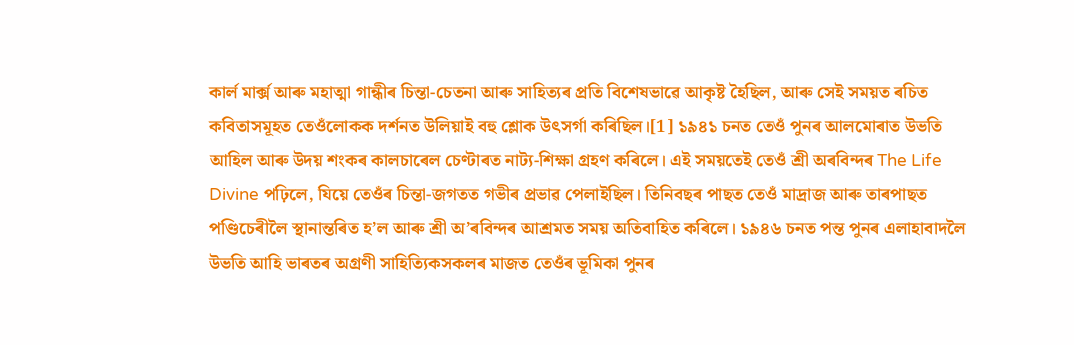কাৰ্ল মাৰ্ক্স আৰু মহাত্মা গান্ধীৰ চিন্তা-চেতনা আৰু সাহিত্যৰ প্ৰতি বিশেষভাৱে আকৃষ্ট হৈছিল, আৰু সেই সময়ত ৰচিত কবিতাসমূহত তেওঁলোকক দৰ্শনত উলিয়াই বহু শ্লোক উৎসৰ্গা কৰিছিল।[1] ১৯৪১ চনত তেওঁ পুনৰ আলমোৰাত উভতি আহিল আৰু উদয় শংকৰ কালচাৰেল চেণ্টাৰত নাট্য-শিক্ষা গ্ৰহণ কৰিলে। এই সময়তেই তেওঁ শ্ৰী অৰবিন্দৰ The Life Divine পঢ়িলে, যিয়ে তেওঁৰ চিন্তা-জগতত গভীৰ প্ৰভাৱ পেলাইছিল। তিনিবছৰ পাছত তেওঁ মাদ্ৰাজ আৰু তাৰপাছত পণ্ডিচেৰীলৈ স্থানান্তৰিত হ’ল আৰু শ্ৰী অ’ৰবিন্দৰ আশ্ৰমত সময় অতিবাহিত কৰিলে। ১৯৪৬ চনত পন্ত পুনৰ এলাহাবাদলৈ উভতি আহি ভাৰতৰ অগ্ৰণী সাহিত্যিকসকলৰ মাজত তেওঁৰ ভূমিকা পুনৰ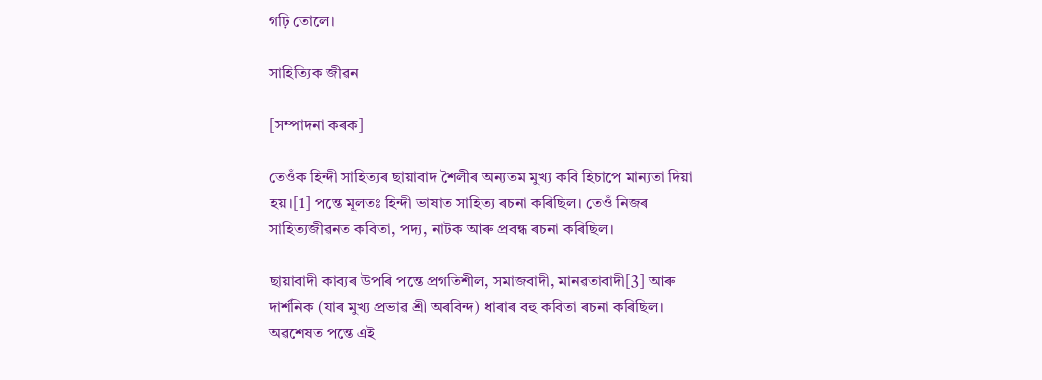গঢ়ি তোলে।

সাহিত্যিক জীৱন

[সম্পাদনা কৰক]

তেওঁক হিন্দী সাহিত্যৰ ছায়াবাদ শৈলীৰ অন্যতম মুখ্য কবি হিচাপে মান্যতা দিয়া হয়।[1] পন্তে মূলতঃ হিন্দী ভাষাত সাহিত্য ৰচনা কৰিছিল। তেওঁ নিজৰ সাহিত্যজীৱনত কবিতা, পদ্য, নাটক আৰু প্ৰবন্ধ ৰচনা কৰিছিল।

ছায়াবাদী কাব্যৰ উপৰি পন্তে প্ৰগতিশীল, সমাজবাদী, মানৱতাবাদী[3] আৰু দাৰ্শনিক (যাৰ মুখ্য প্ৰভাৱ শ্ৰী অৰবিন্দ) ধাৰাৰ বহু কবিতা ৰচনা কৰিছিল। অৱশেষত পন্তে এই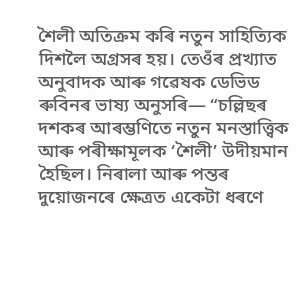শৈলী অতিক্ৰম কৰি নতুন সাহিত্যিক দিশলৈ অগ্ৰসৰ হয়। তেওঁৰ প্ৰখ্যাত অনুবাদক আৰু গৱেষক ডেভিড ৰুবিনৰ ভাষ্য অনুসৰি— “চল্লিছৰ দশকৰ আৰম্ভণিতে নতুন মনস্তাত্ত্বিক আৰু পৰীক্ষামূলক ‘শৈলী’ উদীয়মান হৈছিল। নিৰালা আৰু পন্তৰ দুয়োজনৰে ক্ষেত্ৰত একেটা ধৰণে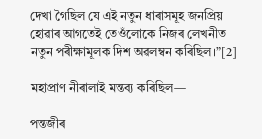দেখা গৈছিল যে এই নতুন ধাৰাসমূহ জনপ্ৰিয় হোৱাৰ আগতেই তেওঁলোকে নিজৰ লেখনীত নতুন পৰীক্ষামূলক দিশ অৱলম্বন কৰিছিল।”[2]

মহাপ্ৰাণ নীৰালাই মন্তব্য কৰিছিল—

পন্তজীৰ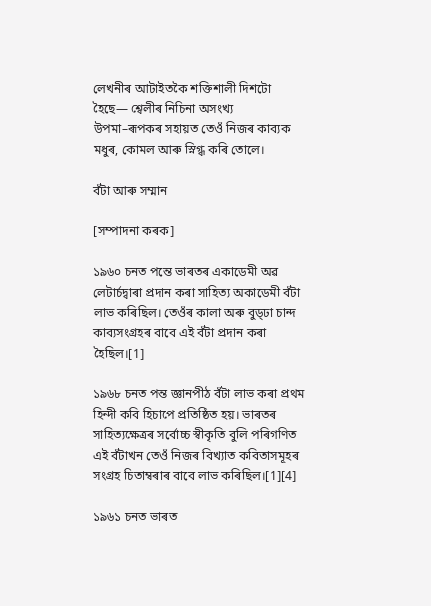লেখনীৰ আটাইতকৈ শক্তিশালী দিশটো হৈছে— শ্বেলীৰ নিচিনা অসংখ্য উপমা–ৰূপকৰ সহায়ত তেওঁ নিজৰ কাব্যক মধুৰ, কোমল আৰু স্নিগ্ধ কৰি তোলে।

বঁটা আৰু সম্মান

[সম্পাদনা কৰক]

১৯৬০ চনত পন্তে ভাৰতৰ একাডেমী অৱ লেটাৰ্চদ্বাৰা প্ৰদান কৰা সাহিত্য অকাডেমী বঁটা লাভ কৰিছিল। তেওঁৰ কালা অৰু বুড্ঢা চান্দ কাব্যসংগ্ৰহৰ বাবে এই বঁটা প্ৰদান কৰা হৈছিল।[1]

১৯৬৮ চনত পন্ত জ্ঞানপীঠ বঁটা লাভ কৰা প্ৰথম হিন্দী কবি হিচাপে প্ৰতিষ্ঠিত হয়। ভাৰতৰ সাহিত্যক্ষেত্ৰৰ সৰ্বোচ্চ স্বীকৃতি বুলি পৰিগণিত এই বঁটাখন তেওঁ নিজৰ বিখ্যাত কবিতাসমূহৰ সংগ্ৰহ চিতাম্বৰাৰ বাবে লাভ কৰিছিল।[1][4]

১৯৬১ চনত ভাৰত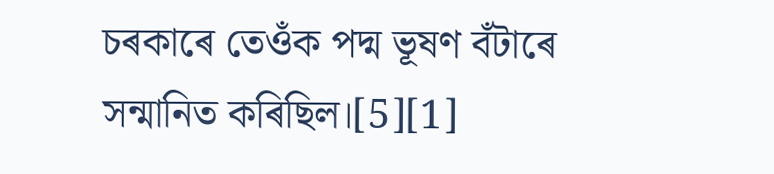চৰকাৰে তেওঁক পদ্ম ভূষণ বঁটাৰে সন্মানিত কৰিছিল।[5][1]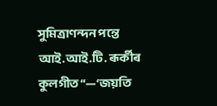সুমিত্ৰাণন্দন পন্তে আই.আই.টি. ৰূৰ্কীৰ কুলগীত “—‘জয়তি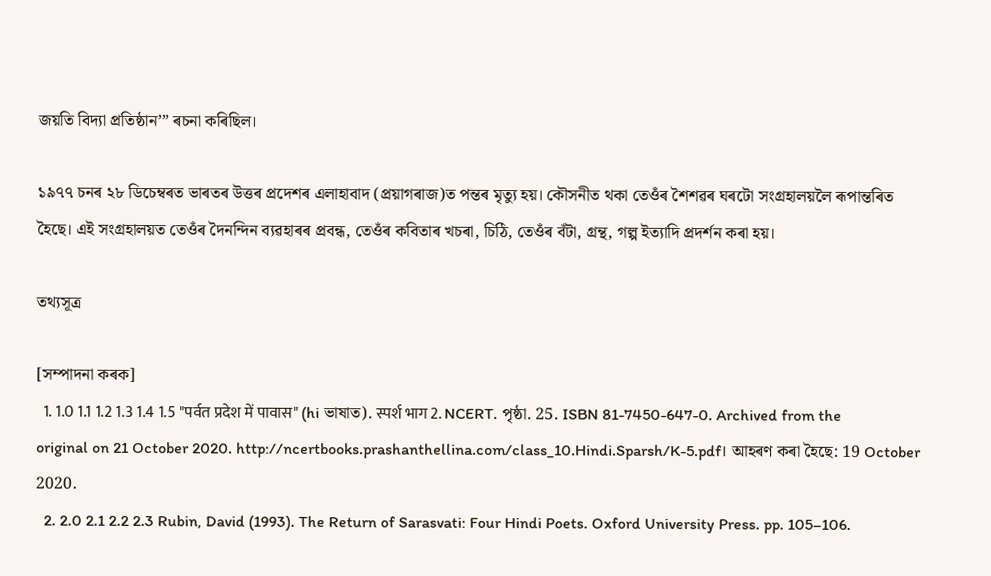জয়তি বিদ্যা প্ৰতিষ্ঠান’” ৰচনা কৰিছিল।

১৯৭৭ চনৰ ২৮ ডিচেম্বৰত ভাৰতৰ উত্তৰ প্ৰদেশৰ এলাহাবাদ (প্ৰয়াগৰাজ)ত পন্তৰ মৃত্যু হয়। কৌসনীত থকা তেওঁৰ শৈশৱৰ ঘৰটো সংগ্ৰহালয়লৈ ৰূপান্তৰিত হৈছে। এই সংগ্ৰহালয়ত তেওঁৰ দৈনন্দিন ব্যৱহাৰৰ প্ৰবন্ধ, তেওঁৰ কবিতাৰ খচৰা, চিঠি, তেওঁৰ বঁটা, গ্ৰন্থ, গল্প ইত্যাদি প্ৰদৰ্শন কৰা হয়।

তথ্যসূত্ৰ

[সম্পাদনা কৰক]
  1. 1.0 1.1 1.2 1.3 1.4 1.5 "पर्वत प्रदेश में पावास" (hi ভাষাত). स्पर्श भाग 2. NCERT. পৃষ্ঠা. 25. ISBN 81-7450-647-0. Archived from the original on 21 October 2020. http://ncertbooks.prashanthellina.com/class_10.Hindi.Sparsh/K-5.pdf। আহৰণ কৰা হৈছে: 19 October 2020.
  2. 2.0 2.1 2.2 2.3 Rubin, David (1993). The Return of Sarasvati: Four Hindi Poets. Oxford University Press. pp. 105–106.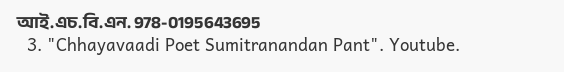আই.এচ.বি.এন. 978-0195643695
  3. "Chhayavaadi Poet Sumitranandan Pant". Youtube.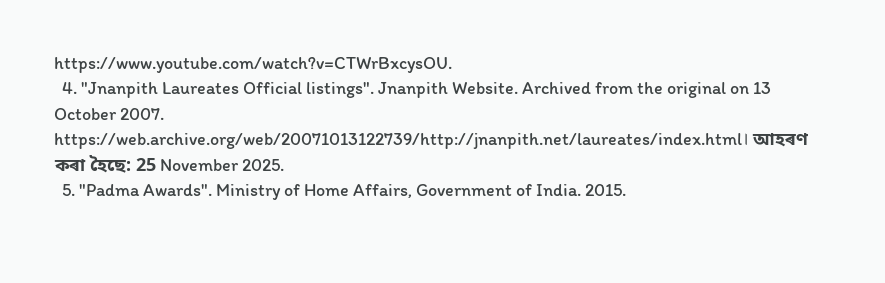https://www.youtube.com/watch?v=CTWrBxcysOU.
  4. "Jnanpith Laureates Official listings". Jnanpith Website. Archived from the original on 13 October 2007. https://web.archive.org/web/20071013122739/http://jnanpith.net/laureates/index.html। আহৰণ কৰা হৈছে: 25 November 2025.
  5. "Padma Awards". Ministry of Home Affairs, Government of India. 2015.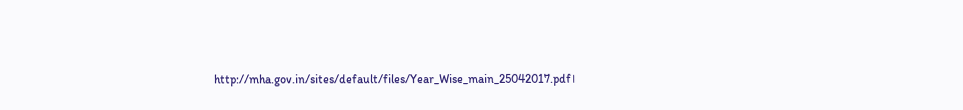http://mha.gov.in/sites/default/files/Year_Wise_main_25042017.pdf।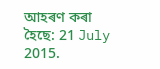আহৰণ কৰা হৈছে: 21 July 2015.